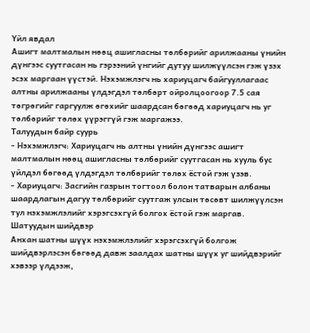Үйл явдал
Ашигт малтмалын нөөц ашигласны төлбөрийг арилжааны үнийн дүнгээс суутгасан нь гэрээний үнгийг дутуу шилжүүлсэн гэж үзэх эсэх маргаан үүстэй. Нэхэмжлэгч нь хариуцагч байгууллагаас алтны арилжааны үлдэгдэл төлбөрт ойролцоогоор 7.5 сая төгрөгийг гаргуулж өгөхийг шаардсан бөгөөд хариуцагч нь уг төлбөрийг төлөх үүрэггүй гэж маргажээ.
Талуудын байр суурь
- Нэхэмжлэгч: Хариуцагч нь алтны үнийн дүнгээс ашигт малтмалын нөөц ашигласны төлбөрийг суутгасан нь хууль бус үйлдэл бөгөөд үлдэгдэл төлбөрийг төлөх ёстой гэж үзэв.
- Хариуцагч: Засгийн газрын тогтоол болон татварын албаны шаардлагын дагуу төлбөрийг суутгаж улсын төсөвт шилжүүлсэн тул нэхэмжлэлийг хэрэгсэхгүй болгох ёстой гэж маргав.
Шатуудын шийдвэр
Анхан шатны шүүх нэхэмжлэлийг хэрэгсэхгүй болгож шийдвэрлэсэн бөгөөд давж заалдах шатны шүүх уг шийдвэрийг хэвээр үлдээж,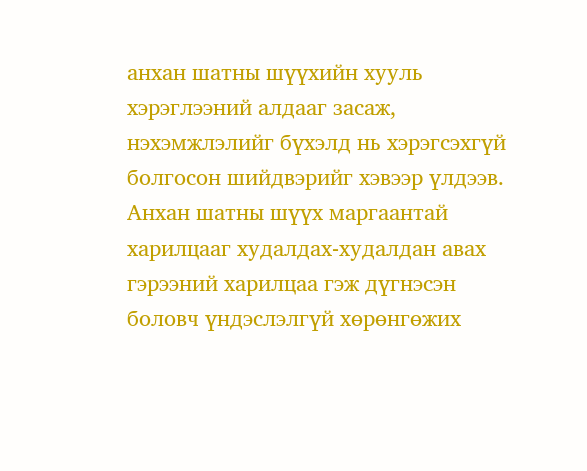анхан шатны шүүхийн хууль хэрэглээний алдааг засаж, нэхэмжлэлийг бүхэлд нь хэрэгсэхгүй болгосон шийдвэрийг хэвээр үлдээв. Анхан шатны шүүх маргаантай харилцааг худалдах-худалдан авах гэрээний харилцаа гэж дүгнэсэн боловч үндэслэлгүй хөрөнгөжих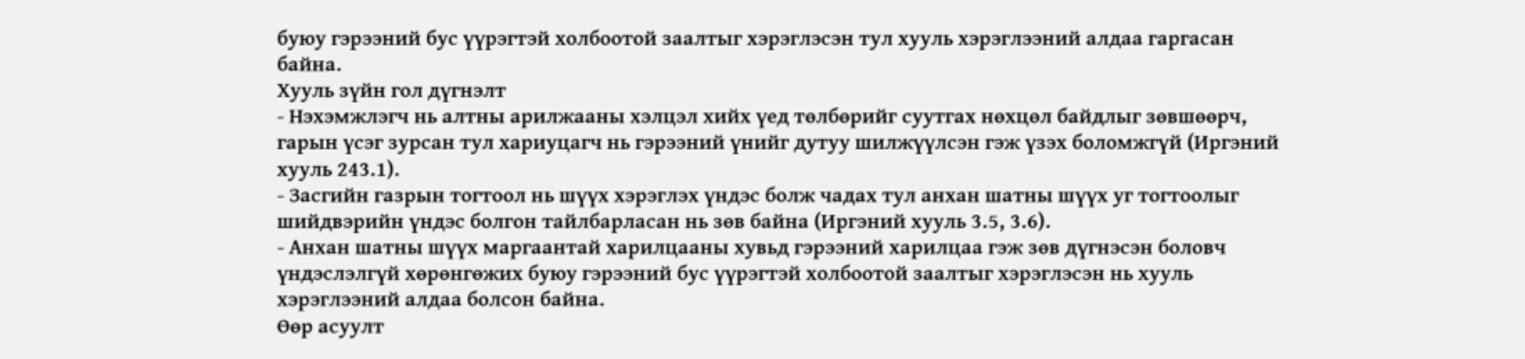буюу гэрээний бус үүрэгтэй холбоотой заалтыг хэрэглэсэн тул хууль хэрэглээний алдаа гаргасан байна.
Хууль зүйн гол дүгнэлт
- Нэхэмжлэгч нь алтны арилжааны хэлцэл хийх үед төлбөрийг суутгах нөхцөл байдлыг зөвшөөрч, гарын үсэг зурсан тул хариуцагч нь гэрээний үнийг дутуу шилжүүлсэн гэж үзэх боломжгүй (Иргэний хууль 243.1).
- Засгийн газрын тогтоол нь шүүх хэрэглэх үндэс болж чадах тул анхан шатны шүүх уг тогтоолыг шийдвэрийн үндэс болгон тайлбарласан нь зөв байна (Иргэний хууль 3.5, 3.6).
- Анхан шатны шүүх маргаантай харилцааны хувьд гэрээний харилцаа гэж зөв дүгнэсэн боловч үндэслэлгүй хөрөнгөжих буюу гэрээний бус үүрэгтэй холбоотой заалтыг хэрэглэсэн нь хууль хэрэглээний алдаа болсон байна.
Өөр асуулт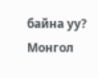байна уу?
Монгол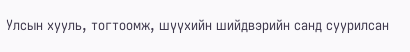Улсын хууль, тогтоомж, шүүхийн шийдвэрийн санд суурилсан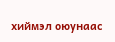хиймэл оюунаас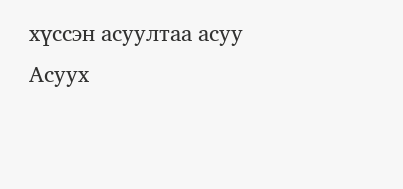хүссэн асуултаа асуу
Асуух